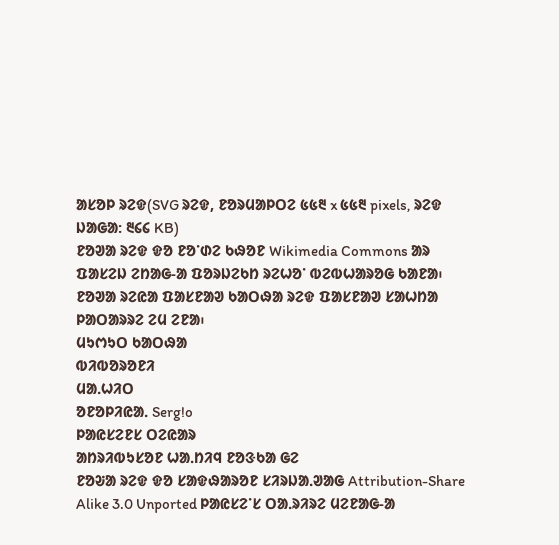ᱟᱥᱚᱞ ᱨᱮᱫ(SVG ᱨᱮᱫ, ᱱᱚᱨᱢᱟᱞᱛᱮ ᱕᱕᱓ x ᱕᱕᱓ pixels, ᱨᱮᱫ ᱡᱟᱜᱟ: ᱓᱔᱔ KB)
ᱱᱚᱣᱟ ᱨᱮᱫ ᱫᱚ ᱱᱚᱸᱰᱮ ᱠᱷᱚᱱ Wikimedia Commons ᱟᱨ ᱯᱟᱥᱮᱡ ᱮᱴᱟᱜ-ᱟ ᱯᱚᱨᱡᱮᱠᱴ ᱨᱮᱦᱚᱸ ᱵᱮᱵᱦᱟᱨᱚᱜ ᱠᱟᱱᱟ᱾ ᱱᱚᱣᱟ ᱨᱮᱭᱟ ᱯᱟᱥᱱᱟᱣ ᱠᱟᱛᱷᱟ ᱨᱮᱫ ᱯᱟᱥᱱᱟᱣ ᱥᱟᱦᱴᱟ ᱞᱟᱛᱟᱨᱨᱮ ᱮᱢ ᱮᱱᱟ᱾
ᱢᱩᱬᱩᱛ ᱠᱟᱛᱷᱟ
ᱵᱤᱵᱚᱨᱚᱱᱤ
ᱢᱟᱹᱦᱤᱛ
ᱚᱱᱚᱞᱤᱭᱟᱹ Serg!o
ᱞᱟᱭᱥᱮᱱᱥ ᱛᱮᱭᱟᱨ
ᱟᱴᱨᱤᱵᱩᱥᱚᱱ ᱦᱟᱹᱴᱤᱧ ᱱᱚᱝᱠᱟ ᱜᱮ
ᱱᱚᱶᱟ ᱨᱮᱫ ᱫᱚ ᱥᱟᱫᱷᱟᱨᱚᱱ ᱥᱤᱨᱡᱟᱹᱣᱟᱜ Attribution-Share Alike 3.0 Unported ᱞᱟᱭᱥᱮᱸᱥ ᱛᱟᱹᱨᱤᱨᱮ ᱢᱮᱱᱟᱜ-ᱟ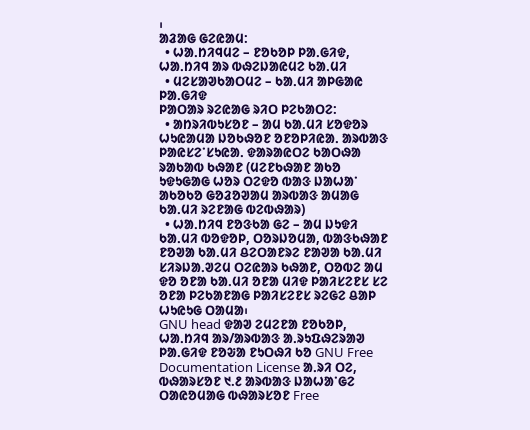᱾
ᱟᱲᱟᱜ ᱜᱮᱭᱟᱢ:
  • ᱦᱟᱹᱴᱤᱧᱢᱮ – ᱱᱚᱠᱚᱞ ᱞᱟᱹᱜᱤᱫ, ᱦᱟᱹᱴᱤᱧ ᱟᱨ ᱵᱷᱮᱡᱟᱭᱢᱮ ᱠᱟᱹᱢᱤ
  • ᱢᱮᱥᱟᱣᱠᱟᱛᱢᱮ – ᱠᱟᱹᱢᱤ ᱟᱞᱜᱟᱭ ᱞᱟᱹᱜᱤᱫ
ᱞᱟᱛᱟᱨ ᱨᱮᱭᱟᱜ ᱨᱤᱛ ᱞᱮᱠᱟᱛᱮ:
  • ᱟᱴᱨᱤᱵᱩᱥᱚᱱ – ᱟᱢ ᱠᱟᱹᱢᱤ ᱥᱚᱫᱚᱨ ᱦᱩᱭᱟᱢᱟ ᱡᱚᱠᱷᱚᱱ ᱚᱱᱚᱞᱤᱭᱟᱹ ᱟᱨᱵᱟᱝ ᱞᱟᱭᱥᱮᱸᱥᱩᱭᱟᱹ ᱫᱟᱨᱟᱭᱛᱮ ᱠᱟᱛᱷᱟ ᱨᱟᱠᱟᱵ ᱠᱷᱟᱱ (ᱢᱮᱱᱠᱷᱟᱱ ᱟᱠᱚ ᱩᱫᱩᱜᱟᱜ ᱦᱚᱨ ᱛᱮᱫᱚ ᱵᱟᱝ ᱡᱟᱦᱟᱸ ᱟᱠᱚᱠᱚ ᱜᱚᱲᱚᱣᱟᱢ ᱟᱨᱵᱟᱝ ᱟᱢᱟᱜ ᱠᱟᱹᱢᱤ ᱨᱮᱱᱟᱜ ᱵᱮᱵᱷᱟᱨ)
  • ᱦᱟᱹᱴᱤᱧ ᱱᱚᱝᱠᱟ ᱜᱮ – ᱟᱢ ᱡᱩᱫᱤ ᱠᱟᱹᱢᱤ ᱵᱚᱫᱚᱞ, ᱛᱚᱨᱡᱚᱢᱟ, ᱵᱟᱝᱠᱷᱟᱱ ᱱᱚᱣᱟ ᱠᱟᱹᱢᱤ ᱪᱮᱛᱟᱱᱨᱮ ᱱᱟᱣᱟ ᱠᱟᱹᱢᱤ ᱥᱤᱨᱡᱟᱹᱣᱮᱢ ᱛᱮᱭᱟᱨ ᱠᱷᱟᱱ, ᱛᱚᱵᱮ ᱟᱢ ᱫᱚ ᱚᱱᱟ ᱠᱟᱹᱢᱤ ᱚᱱᱟ ᱢᱤᱫ ᱞᱟᱤᱥᱮᱱᱥ ᱥᱮ ᱚᱱᱟ ᱞᱮᱠᱟᱱᱟᱜ ᱞᱟᱤᱥᱮᱱᱥ ᱨᱮᱜᱮ ᱪᱟᱞ ᱦᱩᱭᱩᱜ ᱛᱟᱢᱟ᱾
GNU head ᱫᱟᱣ ᱮᱢᱮᱱᱟ ᱱᱚᱠᱚᱞ, ᱦᱟᱹᱴᱤᱧ ᱟᱨ/ᱟᱨᱵᱟᱝ ᱟᱹᱨᱩᱯᱷᱮᱨᱟᱣ ᱞᱟᱹᱜᱤᱫ ᱱᱚᱶᱟ ᱱᱩᱛᱷᱤ ᱠᱚ GNU Free Documentation License ᱟᱹᱨᱤ ᱛᱮ, ᱵᱷᱟᱨᱥᱚᱱ ᱑.᱒ ᱟᱨᱵᱟᱝ ᱡᱟᱦᱟᱸᱜᱮ ᱛᱟᱭᱚᱢᱟᱜ ᱵᱷᱟᱨᱥᱚᱱ Free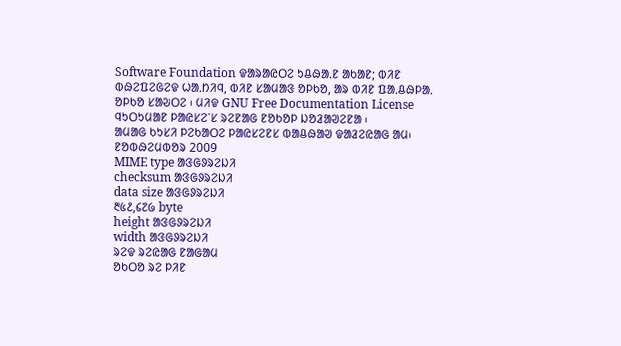Software Foundation ᱫᱟᱨᱟᱭᱛᱮ ᱩᱪᱷᱟᱹᱱ ᱟᱠᱟᱱ; ᱵᱤᱱ ᱵᱷᱮᱯᱮᱜᱮᱫ ᱦᱟᱹᱴᱤᱧ, ᱵᱤᱱ ᱥᱟᱢᱟᱝ ᱚᱞᱠᱚ, ᱟᱨ ᱵᱤᱱ ᱯᱟᱹᱪᱷᱞᱟᱹ ᱚᱞᱠᱚ ᱥᱟᱶᱛᱮ ᱾ ᱢᱤᱫ GNU Free Documentation License ᱧᱩᱛᱩᱢᱟᱱ ᱞᱟᱭᱥᱮᱸᱥ ᱨᱮᱱᱟᱜ ᱱᱚᱠᱚᱞ ᱡᱚᱲᱟᱣᱮᱱᱟ ᱾
ᱟᱢᱟᱜ ᱠᱩᱥᱤ ᱞᱮᱠᱟᱛᱮ ᱞᱟᱭᱥᱮᱱᱥ ᱵᱟᱪᱷᱟᱣ ᱫᱟᱲᱮᱭᱟᱜ ᱟᱢ᱾
ᱱᱚᱵᱷᱮᱢᱵᱚᱨ 2009
MIME type ᱟᱝᱜᱽᱨᱮᱡᱤ
checksum ᱟᱝᱜᱽᱨᱮᱡᱤ
data size ᱟᱝᱜᱽᱨᱮᱡᱤ
᱓᱕᱒,᱔᱗᱙ byte
height ᱟᱝᱜᱽᱨᱮᱡᱤ
width ᱟᱝᱜᱽᱨᱮᱡᱤ
ᱨᱮᱫ ᱨᱮᱭᱟᱜ ᱱᱟᱜᱟᱢ
ᱚᱠᱛᱚ ᱨᱮ ᱞᱤᱱ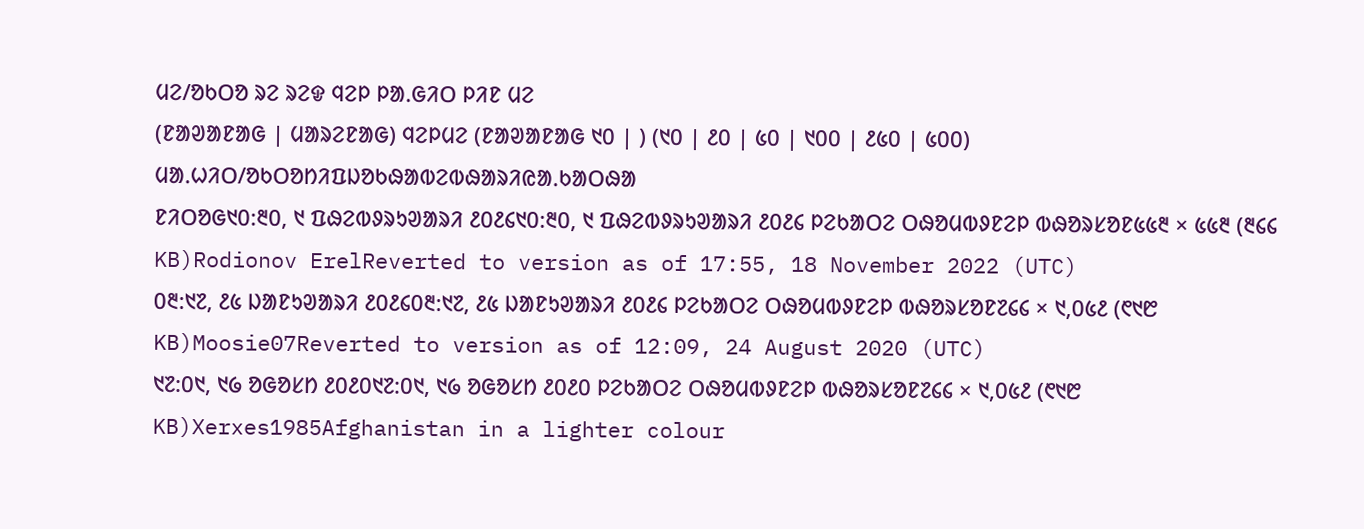ᱢᱮ/ᱚᱠᱛᱚ ᱨᱮ ᱨᱮᱫ ᱧᱮᱞ ᱞᱟᱹᱜᱤᱛ ᱞᱤᱱ ᱢᱮ
(ᱱᱟᱣᱟᱱᱟᱜ | ᱢᱟᱨᱮᱱᱟᱜ) ᱧᱮᱞᱢᱮ (ᱱᱟᱣᱟᱱᱟᱜ ᱑᱐ | ) (᱑᱐ | ᱒᱐ | ᱕᱐ | ᱑᱐᱐ | ᱒᱕᱐ | ᱕᱐᱐)
ᱢᱟᱹᱦᱤᱛ/ᱚᱠᱛᱚᱴᱤᱯᱡᱚᱠᱷᱟᱵᱮᱵᱷᱟᱨᱤᱭᱟᱹᱠᱟᱛᱷᱟ
ᱱᱤᱛᱚᱜ᱑᱐:᱓᱐, ᱑ ᱯᱷᱮᱵᱽᱨᱩᱣᱟᱨᱤ ᱒᱐᱒᱔᱑᱐:᱓᱐, ᱑ ᱯᱷᱮᱵᱽᱨᱩᱣᱟᱨᱤ ᱒᱐᱒᱔ ᱞᱮᱠᱟᱛᱮ ᱛᱷᱚᱢᱵᱽᱱᱮᱞ ᱵᱷᱚᱨᱥᱚᱱ᱕᱕᱓ × ᱕᱕᱓ (᱓᱔᱔ KB)Rodionov ErelReverted to version as of 17:55, 18 November 2022 (UTC)
᱐᱓:᱑᱗, ᱒᱕ ᱡᱟᱱᱩᱣᱟᱨᱤ ᱒᱐᱒᱔᱐᱓:᱑᱗, ᱒᱕ ᱡᱟᱱᱩᱣᱟᱨᱤ ᱒᱐᱒᱔ ᱞᱮᱠᱟᱛᱮ ᱛᱷᱚᱢᱵᱽᱱᱮᱞ ᱵᱷᱚᱨᱥᱚᱱ᱗᱔᱔ × ᱑,᱐᱕᱒ (᱖᱑᱘ KB)Moosie07Reverted to version as of 12:09, 24 August 2020 (UTC)
᱑᱗:᱐᱑, ᱑᱙ ᱚᱜᱚᱥᱴ ᱒᱐᱒᱐᱑᱗:᱐᱑, ᱑᱙ ᱚᱜᱚᱥᱴ ᱒᱐᱒᱐ ᱞᱮᱠᱟᱛᱮ ᱛᱷᱚᱢᱵᱽᱱᱮᱞ ᱵᱷᱚᱨᱥᱚᱱ᱗᱔᱔ × ᱑,᱐᱕᱒ (᱖᱑᱘ KB)Xerxes1985Afghanistan in a lighter colour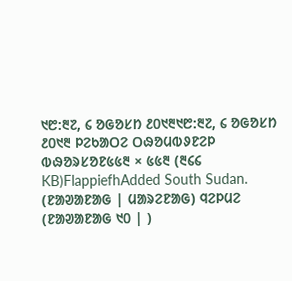᱑᱘:᱓᱗, ᱔ ᱚᱜᱚᱥᱴ ᱒᱐᱑᱓᱑᱘:᱓᱗, ᱔ ᱚᱜᱚᱥᱴ ᱒᱐᱑᱓ ᱞᱮᱠᱟᱛᱮ ᱛᱷᱚᱢᱵᱽᱱᱮᱞ ᱵᱷᱚᱨᱥᱚᱱ᱕᱕᱓ × ᱕᱕᱓ (᱓᱔᱔ KB)FlappiefhAdded South Sudan.
(ᱱᱟᱣᱟᱱᱟᱜ | ᱢᱟᱨᱮᱱᱟᱜ) ᱧᱮᱞᱢᱮ (ᱱᱟᱣᱟᱱᱟᱜ ᱑᱐ | )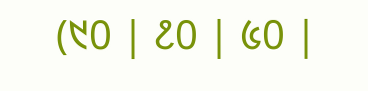(᱑᱐ | ᱒᱐ | ᱕᱐ |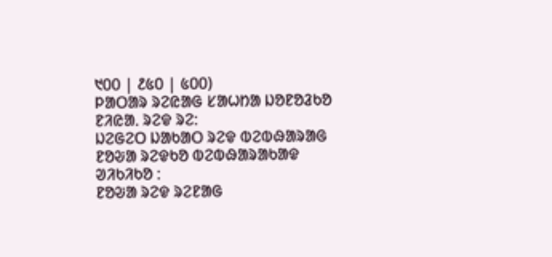᱑᱐᱐ | ᱒᱕᱐ | ᱕᱐᱐)
ᱞᱟᱛᱟᱨ ᱨᱮᱭᱟᱜ ᱥᱟᱦᱴᱟ ᱡᱚᱱᱚᱲᱠᱚ ᱱᱤᱭᱟᱹ ᱨᱮᱫ ᱨᱮ:
ᱡᱮᱜᱮᱛ ᱡᱟᱠᱟᱛ ᱨᱮᱫ ᱵᱮᱵᱷᱟᱨᱟᱜ
ᱱᱚᱶᱟ ᱨᱮᱫᱠᱚ ᱵᱮᱵᱷᱟᱨᱟᱠᱟᱫ ᱣᱤᱠᱤᱠᱚ :
ᱱᱚᱶᱟ ᱨᱮᱫ ᱨᱮᱱᱟᱜ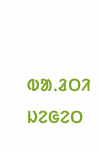ᱵᱟᱹᱲᱛᱤ ᱡᱮᱜᱮᱛ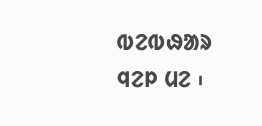ᱵᱮᱵᱷᱟᱨ ᱧᱮᱞ ᱢᱮ ᱾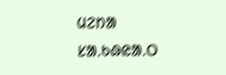ᱢᱮᱴᱟ ᱥᱟᱹᱠᱷᱭᱟᱹᱛ